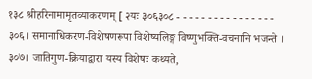१३८ श्रीहरिनामामृतव्याकरणम् [ २यः ३०६३०८ - - - - - - - - - - - - - - - - ३०६। समानाधिकरण-विशेषणरूपा विशेष्यलिङ्ग विष्णुभक्ति-वचनानि भजन्ते । ३०७। जातिगुण-क्रियाद्वारा यस्य विशेषः कथ्यते,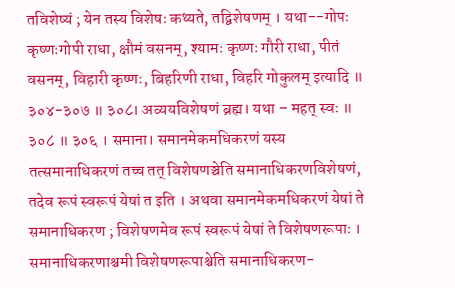तविशेष्यं ; येन तस्य विशेषः कथ्यते, तद्विशेषणम् । यथा--गोपः कृष्णःगोपी राधा, क्षौमं वसनम्, श्यामः कृष्णः गौरी राधा, पीतं वसनम्, विहारी कृष्णः, बिहरिणी राधा, विहरि गोकुलम् इत्यादि ॥ ३०४-३०७ ॥ ३०८। अव्ययविशेषणं ब्रह्म। यथा – महत् स्वः ॥ ३०८ ॥ ३०६ । समाना। समानमेकमधिकरणं यस्य तत्समानाधिकरणं तच्च तत् विशेषणञ्चेति समानाधिकरणविशेषणं, तदेव रूपं स्वरूपं येषां त इति । अथवा समानमेकमधिकरणं येषां ते समानाधिकरण ; विशेषणमेव रूपं स्वरूपं येषां ते विशेषणरूपाः । समानाधिकरणाश्चमी विशेषणरूपाश्चेति समानाधिकरण-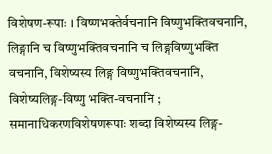विशेषण-रूपाः । विष्णभक्तेर्वचनानि विष्णुभक्तिवचनानि, लिङ्गानि च विष्णुभक्तिवचनानि च लिङ्गविष्णुभक्ति वचनानि, विशेष्यस्य लिङ्ग विष्णुभक्तिवचनानि, विशेष्यलिङ्ग-विष्णु भक्ति-वचनानि ; समानाधिकरणविशेषणरूपाः शब्दा विशेष्यस्य लिङ्ग-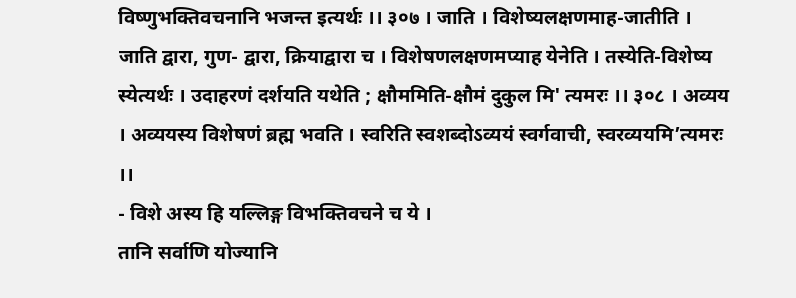विष्णुभक्तिवचनानि भजन्त इत्यर्थः ।। ३०७ । जाति । विशेष्यलक्षणमाह-जातीति । जाति द्वारा, गुण- द्वारा, क्रियाद्वारा च । विशेषणलक्षणमप्याह येनेति । तस्येति-विशेष्य स्येत्यर्थः । उदाहरणं दर्शयति यथेति ; क्षौममिति-क्षौमं दुकुल मि' त्यमरः ।। ३०८ । अव्यय । अव्ययस्य विशेषणं ब्रह्म भवति । स्वरिति स्वशब्दोऽव्ययं स्वर्गवाची, स्वरव्ययमि’त्यमरः ।।
- विशे अस्य हि यल्लिङ्ग विभक्तिवचने च ये ।
तानि सर्वाणि योज्यानि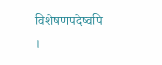विशेषणपदेष्वपि ।